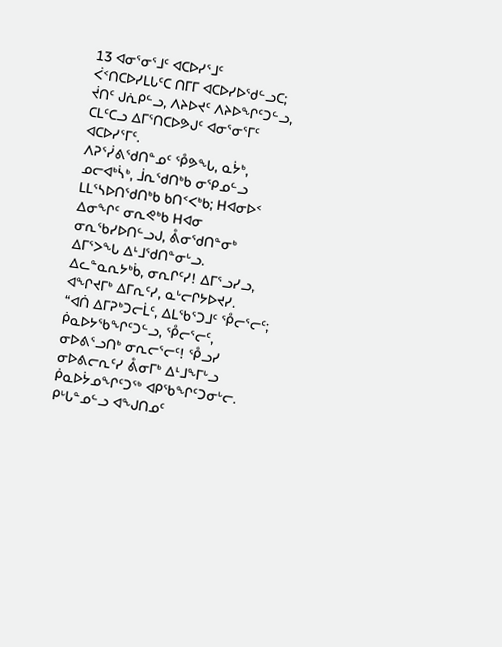13 ᐊᓂᕐᓂᕐᒧᑦ ᐊᑕᐅᓯᕐᒧᑦ ᐹᑉᑎᑕᐅᓯᒪᒐᑦᑕ ᑎᒥᒥ ᐊᑕᐅᓯᐅᖁᓪᓗᑕ; ᔫᑎᑦ ᒍᕇᑭᓪᓗ, ᐱᔨᐅᔪᑦ ᐱᔨᐅᖏᑦᑐᓪᓗ, ᑕᒪᑦᑕᓗ ᐃᒥᕐᑎᑕᐅᕗᒍᑦ ᐊᓂᕐᓂᕐᒥᑦ ᐊᑕᐅᓯᕐᒥᑦ.
ᐱᕈᕐᓰᕕᖁᑎᓐᓄᑦ ᕾᕗᖓ, ᓇᔮᒃ, ᓄᓕᐊᒃᓵᒃ, ᒨᕆᖁᑎᒃᑲ ᓂᕿᓄᓪᓗ ᒪᒪᕐᓴᐅᑎᖁᑎᒃᑲ ᑲᑎᑉᐸᒃᑲ; ᕼᐊᓂᐅᑉ ᐃᓂᖏᑦ ᓂᕆᕙᒃᑲ ᕼᐊᓂ ᓂᕆᖃᓯᐅᑎᓪᓗᒍ, ᕔᓂᖁᑎᓐᓂᒃ ᐃᒥᕐᐳᖓ ᐃᒻᒧᖁᑎᓐᓂᒡᓗ. ᐃᓚᓐᓇᕆᔭᒃᑳ, ᓂᕆᒋᑦᓯ! ᐃᒥᕐᓗᓯᓗ, ᐊᖏᔪᒥᒃ ᐃᒥᕆᑦᓯ, ᓇᒡᓕᒋᔭᐅᔪᓯ.
“ᐊᑏ ᐃᒥᕈᒃᑐᓕᒫᑦ, ᐃᒪᖃᕐᑐᒧᑦ ᕾᓕᕐᓕᑦ; ᑮᓇᐅᔭᖃᖏᑦᑐᓪᓗ, ᕾᓕᕐᓕᑦ, ᓂᐅᕕᕐᓗᑎᒃ ᓂᕆᓕᕐᓕᑦ! ᕾᓗᓯ ᓂᐅᕕᓕᕆᑦᓯ ᕔᓂᒥᒃ ᐃᒻᒧᖕᒥᒡᓗ ᑮᓇᐅᔮᓄᖏᑦᑐᖅ ᐊᑭᖃᖏᑦᑐᓂᒡᓕ.
ᑭᒡᒐᓐᓄᓪᓗ ᐊᖑᑎᓄᑦ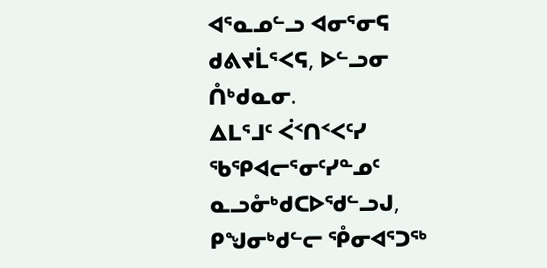ᐊᕐᓇᓄᓪᓗ ᐊᓂᕐᓂᕋ ᑯᕕᔪᒫᕐᐸᕋ, ᐅᓪᓗᓂ ᑍᒃᑯᓇᓂ.
ᐃᒪᕐᒧᑦ ᐹᑉᑎᑉᐸᑦᓯ ᖃᕿᐊᓕᕐᓂᑦᓯᓐᓄᑦ ᓇᓗᓁᒃᑯᑕᐅᖁᓪᓗᒍ, ᑭᖑᓂᒃᑯᓪᓕ ᕾᓂᐊᕐᑐᖅ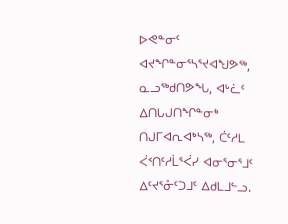ᐅᕙᓐᓂᑦ ᐊᔪᖏᓐᓂᕐᓴᕐᔪᐊᖑᕗᖅ, ᓇᓗᖅᑯᑎᕗᖓ, ᐊᒡᓛᑦ ᐃᑎᒐᒍᑎᖏᓐᓂᒃ ᑎᒍᒥᐊᕆᐊᒃᓴᖅ, ᑖᑦᓱᒪ ᐹᑉᑎᑦᓱᒫᕐᐹᓯ ᐊᓂᕐᓂᕐᒧᑦ ᐃᑦᔪᕐᓁᑦᑐᒧᑦ ᐃᑯᒪᒧᓪᓗ.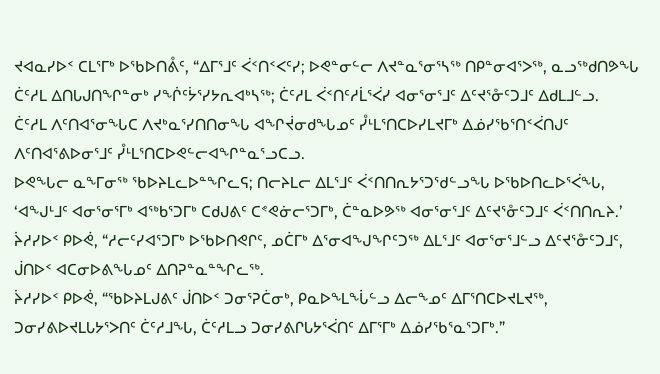ᔪᐊᓇᓯᐅᑉ ᑕᒪᕐᒥᒃ ᐅᖃᐅᑎᕔᑦ, “ᐃᒥᕐᒧᑦ ᐹᑉᑎᑉᐸᑦᓯ; ᐅᕙᓐᓂᓪᓕ ᐱᔪᓐᓇᕐᓂᕐᓴᖅ ᑎᑭᓐᓂᐊᕐᐳᖅ, ᓇᓗᖅᑯᑎᕗᖓ ᑖᑦᓱᒪ ᐃᑎᒐᒍᑎᖏᓐᓂᒃ ᓯᖐᑦᔮᕐᓯᔭᕆᐊᒃᓴᖅ; ᑖᑦᓱᒪ ᐹᑉᑎᑦᓱᒫᕐᐹᓯ ᐊᓂᕐᓂᕐᒧᑦ ᐃᑦᔪᕐᓁᑦᑐᒧᑦ ᐃᑯᒪᒧᓪᓗ.
ᑖᑦᓱᒪ ᐱᑦᑎᐊᕐᓂᖓᑕ ᐱᔪᒃᓇᕐᓯᑎᑎᓂᖓ ᐊᖏᔫᓂᑯᖓᓄᑦ ᓮᒻᒪᕐᑎᑕᐅᓯᒪᔪᒥᒃ ᐃᓅᓯᖃᕐᑎᑉᐹᑎᒍᑦ ᐱᑦᑎᐊᕐᕕᐅᓂᕐᒧᑦ ᓮᒻᒪᕐᑎᑕᐅᕙᓪᓕᐊᖏᓐᓇᕐᓗᑕᓗ.
ᐅᕙᖓᓕ ᓇᖕᒥᓂᖅ ᖃᐅᔨᒪᓚᐅᓐᖏᓚᕋ; ᑎᓕᔨᒪᓕ ᐃᒪᕐᒧᑦ ᐹᑉᑎᑎᕆᔭᕐᑐᖁᓪᓗᖓ ᐅᖃᐅᑎᓚᐅᕐᐹᖓ, ‘ᐊᖑᒻᒧᑦ ᐊᓂᕐᓂᕐᒥᒃ ᐊᖅᑲᕐᑐᒥᒃ ᑕᑯᒍᕕᑦ ᑕᕝᕙᓃᓕᕐᑐᒥᒃ, ᑖᓐᓇᐅᕗᖅ ᐊᓂᕐᓂᕐᒧᑦ ᐃᑦᔪᕐᓁᑦᑐᒧᑦ ᐹᑉᑎᑎᕆᔨ.’
ᔩᓱᓯᐅᑉ ᑭᐅᕚ, “ᓱᓕᑦᓯᐊᕐᑐᒥᒃ ᐅᖃᐅᑎᕙᒋᑦ, ᓄᑖᒥᒃ ᐃᕐᓂᐊᖑᖏᑦᑐᖅ ᐃᒪᕐᒧᑦ ᐊᓂᕐᓂᕐᒧᓪᓗ ᐃᑦᔪᕐᓁᑦᑐᒧᑦ, ᒎᑎᐅᑉ ᐊᑕᓂᐅᕕᖓᓄᑦ ᐃᑎᕈᓐᓇᓐᖏᓚᖅ.
ᔩᓱᓯᐅᑉ ᑭᐅᕚ, “ᖃᐅᔨᒪᒍᕕᑦ ᒎᑎᐅᑉ ᑐᓂᕐᕈᑖᓂᒃ, ᑭᓇᐅᖕᒪᖔᓪᓗ ᐃᓕᖕᓄᑦ ᐃᒥᕐᑎᑕᐅᔪᒪᔪᖅ, ᑐᓂᓯᕕᐅᔪᒪᒐᔭᕐᐳᑎᑦ ᑖᑦᓱᒧᖓ, ᑖᑦᓱᒪᓗ ᑐᓂᓯᕕᒋᒐᔭᕐᐹᑎᑦ ᐃᒥᕐᒥᒃ ᐃᓅᓯᖃᕐᓇᕐᑐᒥᒃ.”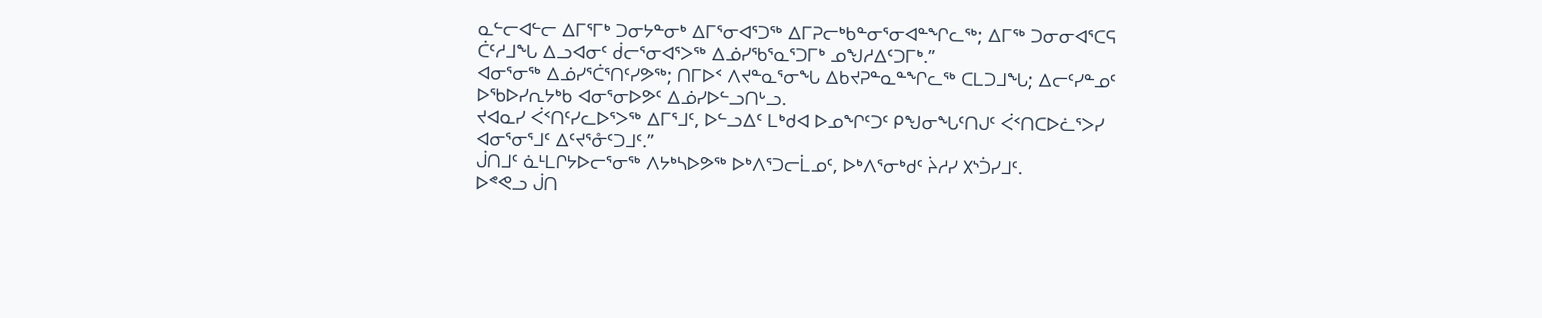ᓇᓪᓕᐊᓪᓕ ᐃᒥᕐᒥᒃ ᑐᓂᔭᓐᓂᒃ ᐃᒥᕐᓂᐊᕐᑐᖅ ᐃᒥᕈᓕᒃᑲᓐᓂᕐᓂᐊᓐᖏᓚᖅ; ᐃᒥᖅ ᑐᓂᓂᐊᕐᑕᕋ ᑖᑦᓱᒧᖓ ᐃᓗᐊᓂᑦ ᑰᓕᕐᓂᐊᕐᐳᖅ ᐃᓅᓯᖃᕐᓇᕐᑐᒥᒃ ᓄᖑᓱᐃᑦᑐᒥᒃ.”
ᐊᓂᕐᓂᖅ ᐃᓅᓯᕐᑖᕐᑎᑦᓯᕗᖅ; ᑎᒥᐅᑉ ᐱᔪᓐᓇᕐᓂᖓ ᐃᑲᔪᕈᓐᓇᓐᖏᓚᖅ ᑕᒪᑐᒧᖓ; ᐃᓕᑦᓯᓐᓄᑦ ᐅᖃᐅᓯᕆᔭᒃᑲ ᐊᓂᕐᓂᐅᕗᑦ ᐃᓅᓯᐅᓪᓗᑎᒡᓗ.
ᔪᐊᓇᓯ ᐹᑉᑎᑦᓯᓚᐅᕐᐳᖅ ᐃᒥᕐᒧᑦ, ᐅᓪᓗᐃᑦ ᒪᒃᑯᐊ ᐅᓄᖏᑦᑐᑦ ᑭᖑᓂᖓᑦᑎᒍᑦ ᐹᑉᑎᑕᐅᓛᕐᐳᓯ ᐊᓂᕐᓂᕐᒧᑦ ᐃᑦᔪᕐᓁᑦᑐᒧᑦ.”
ᒎᑎᒧᑦ ᓈᒻᒪᒋᔭᐅᓕᕐᓂᖅ ᐱᔭᒃᓴᐅᕗᖅ ᐅᒃᐱᕐᑐᓕᒫᓄᑦ, ᐅᒃᐱᕐᓂᒃᑯᑦ ᔩᓱᓯ ᙭ᔅᑑᓯᒧᑦ.
ᐅᕝᕙᓗ ᒎᑎ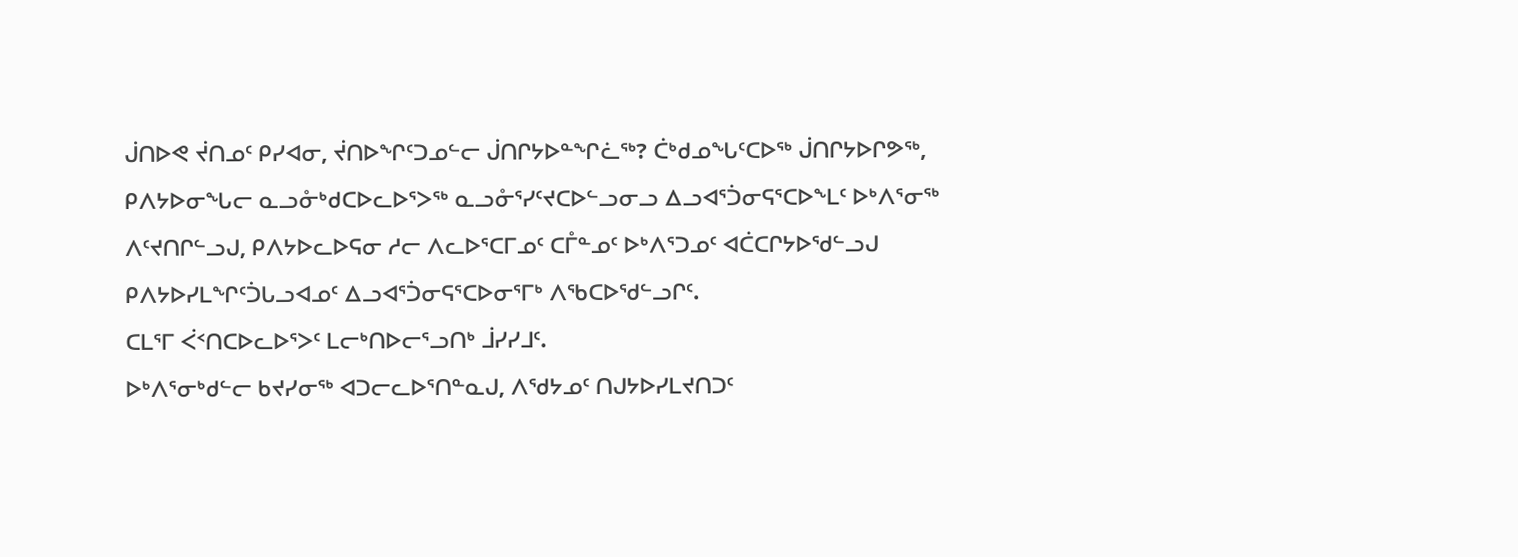ᒎᑎᐅᕙ ᔫᑎᓄᑦ ᑭᓯᐊᓂ, ᔫᑎᐅᖏᑦᑐᓄᓪᓕ ᒎᑎᒋᔭᐅᓐᖏᓛᖅ? ᑖᒃᑯᓄᖓᑦᑕᐅᖅ ᒎᑎᒋᔭᐅᒋᕗᖅ,
ᑭᐱᔭᐅᓂᖓᓕ ᓇᓗᓁᒃᑯᑕᐅᓚᐅᕐᐳᖅ ᓇᓗᓁᕐᓯᑦᔪᑕᐅᓪᓗᓂᓗ ᐃᓗᐊᕐᑑᓂᕋᕐᑕᐅᖕᒪᑦ ᐅᒃᐱᕐᓂᖅ ᐱᑦᔪᑎᒋᓪᓗᒍ, ᑭᐱᔭᐅᓚᐅᕋᓂ ᓱᓕ ᐱᓚᐅᕐᑕᒥᓄᑦ ᑕᒤᓐᓄᑦ ᐅᒃᐱᕐᑐᓄᑦ ᐊᑖᑕᒋᔭᐅᖁᓪᓗᒍ ᑭᐱᔭᐅᓯᒪᖏᑦᑑᒐᓗᐊᓄᑦ ᐃᓗᐊᕐᑑᓂᕋᕐᑕᐅᓂᕐᒥᒃ ᐱᖃᑕᐅᖁᓪᓗᒋᑦ.
ᑕᒪᕐᒥ ᐹᑉᑎᑕᐅᓚᐅᕐᐳᑦ ᒪᓕᒃᑎᐅᓕᕐᓗᑎᒃ ᒨᓯᓯᒧᑦ.
ᐅᒃᐱᕐᓂᒃᑯᓪᓕ ᑲᔪᓯᓂᖅ ᐊᑐᓕᓚᐅᕐᑎᓐᓇᒍ, ᐱᖁᔭᓄᑦ ᑎᒍᔭᐅᓯᒪᔪᑎᑐᑦ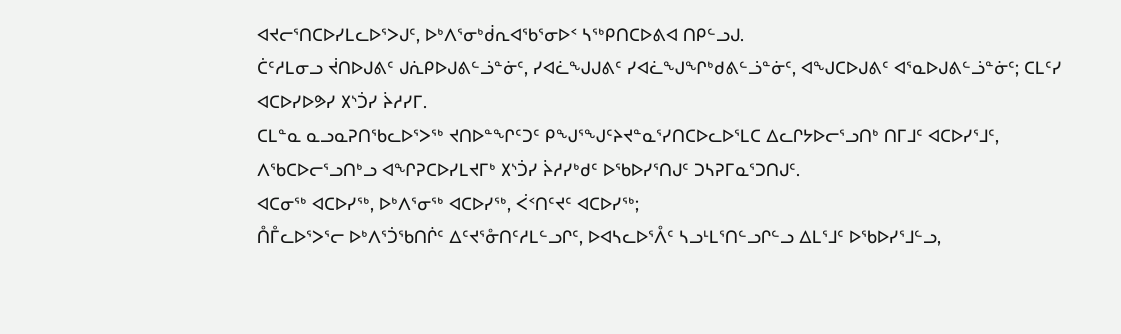ᐊᔪᓕᕐᑎᑕᐅᓯᒪᓚᐅᕐᐳᒍᑦ, ᐅᒃᐱᕐᓂᒃᑰᕆᐊᖃᕐᓂᐅᑉ ᓴᖅᑭᑎᑕᐅᕕᐊ ᑎᑭᓪᓗᒍ.
ᑖᑦᓱᒪᓂᓗ ᔫᑎᐅᒍᕕᑦ ᒍᕇᑭᐅᒍᕕᓪᓘᓐᓃᑦ, ᓯᐊᓛᖑᒍᕕᑦ ᓯᐊᓛᖑᖏᒃᑯᕕᓪᓘᓐᓃᑦ, ᐊᖑᑕᐅᒍᕕᑦ ᐊᕐᓇᐅᒍᕕᓪᓘᓐᓃᑦ; ᑕᒪᑦᓯ ᐊᑕᐅᓯᐅᕗᓯ ᙭ᔅᑑᓯ ᔩᓱᓯᒥ.
ᑕᒪᓐᓇ ᓇᓗᓇᕈᑎᖃᓚᐅᕐᐳᖅ ᔪᑎᐅᓐᖏᑦᑐᑦ ᑭᖑᕐᖑᑦᔨᔪᓐᓇᕐᓯᑎᑕᐅᓚᐅᕐᒪᑕ ᐃᓚᒋᔭᐅᓕᕐᓗᑎᒃ ᑎᒥᒧᑦ ᐊᑕᐅᓯᕐᒧᑦ, ᐱᖃᑕᐅᓕᕐᓗᑎᒃᓗ ᐊᖏᕈᑕᐅᓯᒪᔪᒥᒃ ᙭ᔅᑑᓯ ᔩᓱᓯᒃᑯᑦ ᐅᖃᐅᓯᕐᑎᒍᑦ ᑐᓴᕈᒥᓇᕐᑐᑎᒍᑦ.
ᐊᑕᓂᖅ ᐊᑕᐅᓯᖅ, ᐅᒃᐱᕐᓂᖅ ᐊᑕᐅᓯᖅ, ᐹᑉᑎᑦᔪᑦ ᐊᑕᐅᓯᖅ;
ᑍᒤᓚᐅᕐᐳᕐᓕ ᐅᒃᐱᕐᑑᖃᑎᒌᑦ ᐃᑦᔪᕐᓁᑎᑦᓱᒪᓪᓗᒋᑦ, ᐅᐊᓴᓚᐅᕐᐰᑦ ᓴᓗᒻᒪᕐᑎᓪᓗᒋᓪᓗ ᐃᒪᕐᒧᑦ ᐅᖃᐅᓯᕐᒧᓪᓗ,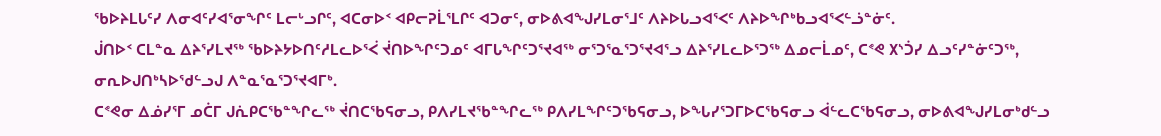ᖃᐅᔨᒪᒐᑦᓯ ᐱᓂᐊᑦᓯᐊᕐᓂᖏᑦ ᒪᓕᒡᓗᒋᑦ, ᐊᑕᓂᐅᑉ ᐊᑭᓕᕈᒫᕐᒪᒋᑦ ᐊᑐᓂᑦ, ᓂᐅᕕᐊᖑᓯᒪᓂᕐᒧᑦ ᐱᔨᐅᒐᓗᐊᕐᐸᑦ ᐱᔨᐅᖏᒃᑲᓗᐊᕐᐸᓪᓘᓐᓃᑦ.
ᒎᑎᐅᑉ ᑕᒪᓐᓇ ᐃᔨᕐᓯᒪᔪᖅ ᖃᐅᔨᔭᐅᑎᑦᓱᒪᓚᐅᕐᐹ ᔫᑎᐅᖏᑦᑐᓄᑦ ᐊᒥᒐᖏᑦᑐᕐᔪᐊᖅ ᓂᕐᑐᕐᓇᕐᑐᕐᔪᐊᕐᓗ ᐃᔨᕐᓯᒪᓚᐅᕐᑐᖅ ᐃᓄᓕᒫᓄᑦ, ᑕᕝᕙ ᙭ᔅᑑᓯ ᐃᓗᑦᓯᓐᓃᑦᑐᖅ, ᓂᕆᐅᒍᑎᒃᓴᐅᖁᓪᓗᒍ ᐱᓐᓇᕐᓇᕐᑐᕐᔪᐊᒥᒃ.
ᑕᕝᕙᓂ ᐃᓅᓯᕐᒥ ᓄᑖᒥ ᒍᕇᑭᑕᖃᓐᖏᓚᖅ ᔫᑎᑕᖃᕋᓂᓗ, ᑭᐱᓯᒪᔪᖃᓐᖏᓚᖅ ᑭᐱᓯᒪᖏᑦᑐᖃᕋᓂᓗ, ᐅᖓᓯᕐᑐᒥᐅᑕᖃᕋᓂᓗ ᐋᓪᓚᑕᖃᕋᓂᓗ, ᓂᐅᕕᐊᖑᓯᒪᓂᒃᑯᓪᓗ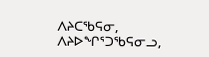ᐱᔨᑕᖃᕋᓂ, ᐱᔨᐅᖏᕐᑐᖃᕋᓂᓗ,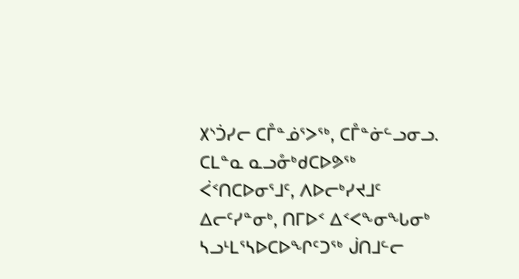᙭ᔅᑑᓯᓕ ᑕᒤᓐᓅᕐᐳᖅ, ᑕᒤᓐᓃᓪᓗᓂᓗ.
ᑕᒪᓐᓇ ᓇᓗᓁᒃᑯᑕᐅᕗᖅ ᐹᑉᑎᑕᐅᓂᕐᒧᑦ, ᐱᐅᓕᒃᓯᔪᒧᑦ ᐃᓕᑦᓯᓐᓂᒃ, ᑎᒥᐅᑉ ᐃᑉᐸᖕᓂᖓᓂᒃ ᓴᓗᒻᒪᕐᓴᐅᑕᐅᖏᑦᑐᖅ ᒎᑎᒧᓪᓕ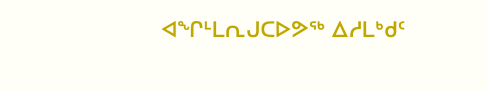ᐊᖏᒻᒪᕆᒍᑕᐅᕗᖅ ᐃᓱᒪᒃᑯᑦ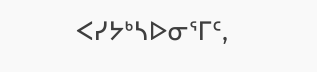ᐸᓯᔭᒃᓴᐅᓂᕐᒥᑦ,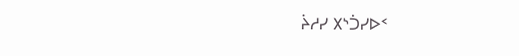ᔩᓱᓯ ᙭ᔅᑑᓯᐅᑉ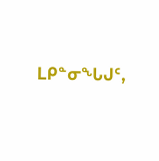ᒪᑭᓐᓂᖓᒍᑦ,